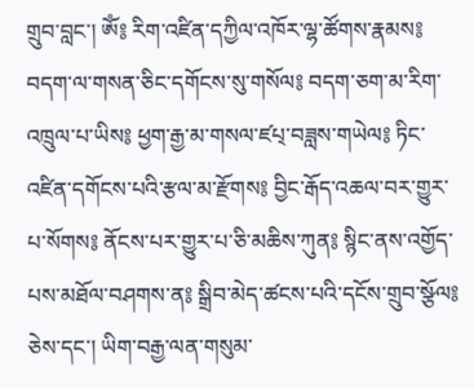གྲུབ་བླང་། ཨོཾ༔ རིག་འཛིན་དཀྱིལ་འཁོར་ལྷ་ཚོགས་རྣམས༔ བདག་ལ་གསན་ཅིང་དགོངས་སུ་གསོལ༔ བདག་ཅག་མ་རིག་འཁྲུལ་པ་ཡིས༔ ཕྱག་རྒྱ་མ་གསལ་ཛཔ྄་བཟླས་གཡེལ༔ ཏིང་འཛིན་དགོངས་པའི་རྩལ་མ་རྫོགས༔ བྱིང་རྒོད་འཆལ་བར་གྱུར་པ་སོགས༔ ནོངས་པར་གྱུར་པ་ཅི་མཆིས་ཀུན༔ སྙིང་ནས་འགྱོད་པས་མཐོལ་བཤགས་ན༔ སྒྲིབ་མེད་ཚངས་པའི་དངོས་གྲུབ་སྩོལ༔ ཅེས་དང་། ཡིག་བརྒྱ་ལན་གསུམ་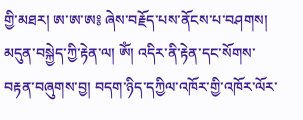གྱི་མཐར། ཨ་ཨ་ཨ༔ ཞེས་བརྗོད་པས་ནོངས་པ་བཤགས། མདུན་བསྐྱེད་ཀྱི་རྟེན་ལ། ཨོཾ། འདིར་ནི་རྟེན་དང་སོགས་བརྟན་བཞུགས་བྱ། བདག་ཉིད་དཀྱིལ་འཁོར་གྱི་འཁོར་ལོར་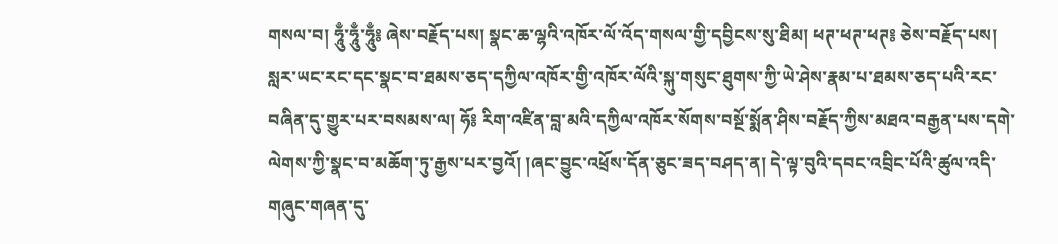གསལ་བ། ཧཱུྃ་ཧཱུྃ་ཧཱུྃ༔ ཞེས་བརྗོད་པས། སྣང་ཆ་ལྷའི་འཁོར་ལོ་འོད་གསལ་གྱི་དབྱིངས་སུ་ཐིམ། ཕཊ་ཕཊ་ཕཊ༔ ཅེས་བརྗོད་པས། སླར་ཡང་རང་དང་སྣང་བ་ཐམས་ཅད་དཀྱིལ་འཁོར་གྱི་འཁོར་ལོའི་སྐུ་གསུང་ཐུགས་ཀྱི་ཡེ་ཤེས་རྣམ་པ་ཐམས་ཅད་པའི་རང་བཞིན་དུ་གྱུར་པར་བསམས་ལ། ཧོ༔ རིག་འཛིན་བླ་མའི་དཀྱིལ་འཁོར་སོགས་བསྔོ་སྨོན་ཤིས་བརྗོད་ཀྱིས་མཐའ་བརྒྱན་པས་དགེ་ལེགས་ཀྱི་སྣང་བ་མཆོག་ཏུ་རྒྱས་པར་བྱའོ། །ཞང་བྱུང་འཕྲོས་དོན་ཅུང་ཟད་བཤད་ན། དེ་ལྟ་བུའི་དབང་འབྲིང་པོའི་ཚུལ་འདི་གཞུང་གཞན་དུ་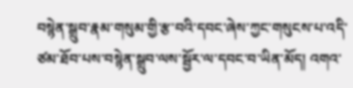བསྙེན་སྒྲུབ་རྣམ་གསུམ་གྱི་རྩ་བའི་དབང་ཞེས་ཀྱང་གསུངས་པ་འདི་ཙམ་ཐོབ་པས་བསྙེན་སྒྲུབ་ལས་སྦྱོར་ལ་དབང་བ་ཡིན་མོད། འགའ་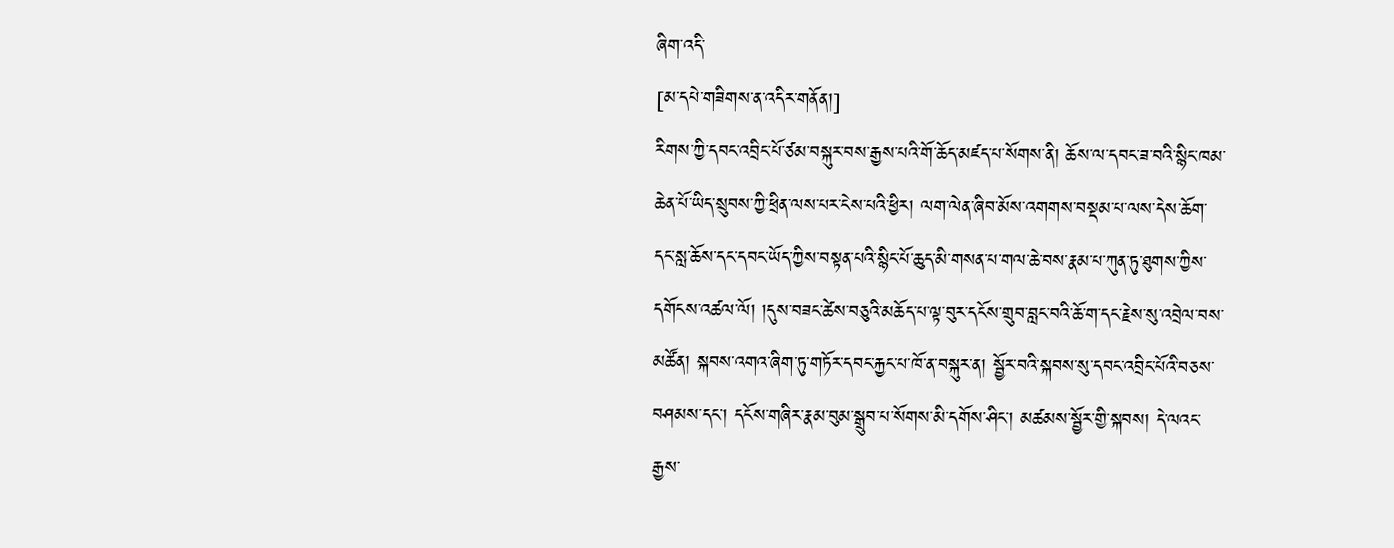ཞིག་འདི་
[མ་དཔེ་གཟིགས་ན་འདིར་གནོན།]
རིགས་ཀྱི་དབང་འབྲིང་པོ་ཙམ་བསྐུར་བས་རྒྱས་པའི་གོ་ཆོད་མཛད་པ་སོགས་ནི། ཆོས་ལ་དབང་ཟ་བའི་སྙིང་ཁམ་ཆེན་པོ་ཡིད་སྲུབས་ཀྱི་ཕྲིན་ལས་པར་ངེས་པའི་ཕྱིར། ལག་ལེན་ཞིབ་མོས་འགགས་བསྡམ་པ་ལས་དེས་ཆོག་དང་སླ་ཆོས་དང་དབང་ཡོད་ཀྱིས་བསྟན་པའི་སྙིང་པོ་ཆུད་མི་གསན་པ་གལ་ཆེ་བས་རྣམ་པ་ཀུན་ཏུ་ཐུགས་ཀྱིས་དགོངས་འཚལ་ལོ། །དུས་བཟང་ཚེས་བཅུའི་མཆོད་པ་ལྟ་བུར་དངོས་གྲུབ་བླང་བའི་ཆོ་ག་དང་རྗེས་སུ་འབྲེལ་བས་མཚོན། སྐབས་འགའ་ཞིག་ཏུ་གཏོར་དབང་རྐྱང་པ་ཁོ་ན་བསྐུར་ན། སྦྱོར་བའི་སྐབས་སུ་དབང་འབྲིང་པོའི་བཅས་བཤམས་དང་། དངོས་གཞིར་རྣམ་བུམ་སྒྲུབ་པ་སོགས་མི་དགོས་ཤིང་། མཚམས་སྦྱོར་གྱི་སྐབས། དེ་ལའང་རྒྱས་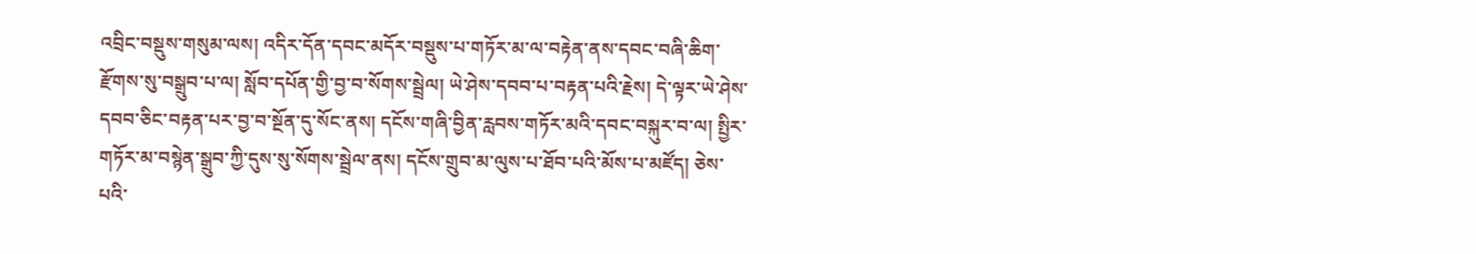འབྲིང་བསྡུས་གསུམ་ལས། འདིར་དོན་དབང་མདོར་བསྡུས་པ་གཏོར་མ་ལ་བརྟེན་ནས་དབང་བཞི་ཆིག་རྫོགས་སུ་བསྒྲུབ་པ་ལ། སློབ་དཔོན་གྱི་བྱ་བ་སོགས་སྦྲེལ། ཡེ་ཤེས་དབབ་པ་བརྟན་པའི་རྗེས། དེ་ལྟར་ཡེ་ཤེས་དབབ་ཅིང་བརྟན་པར་བྱ་བ་སྔོན་དུ་སོང་ནས། དངོས་གཞི་བྱིན་རླབས་གཏོར་མའི་དབང་བསྐུར་བ་ལ། སྤྱིར་གཏོར་མ་བསྙེན་སྒྲུབ་ཀྱི་དུས་སུ་སོགས་སྦྲེལ་ནས། དངོས་གྲུབ་མ་ལུས་པ་ཐོབ་པའི་མོས་པ་མཛོད། ཅེས་པའི་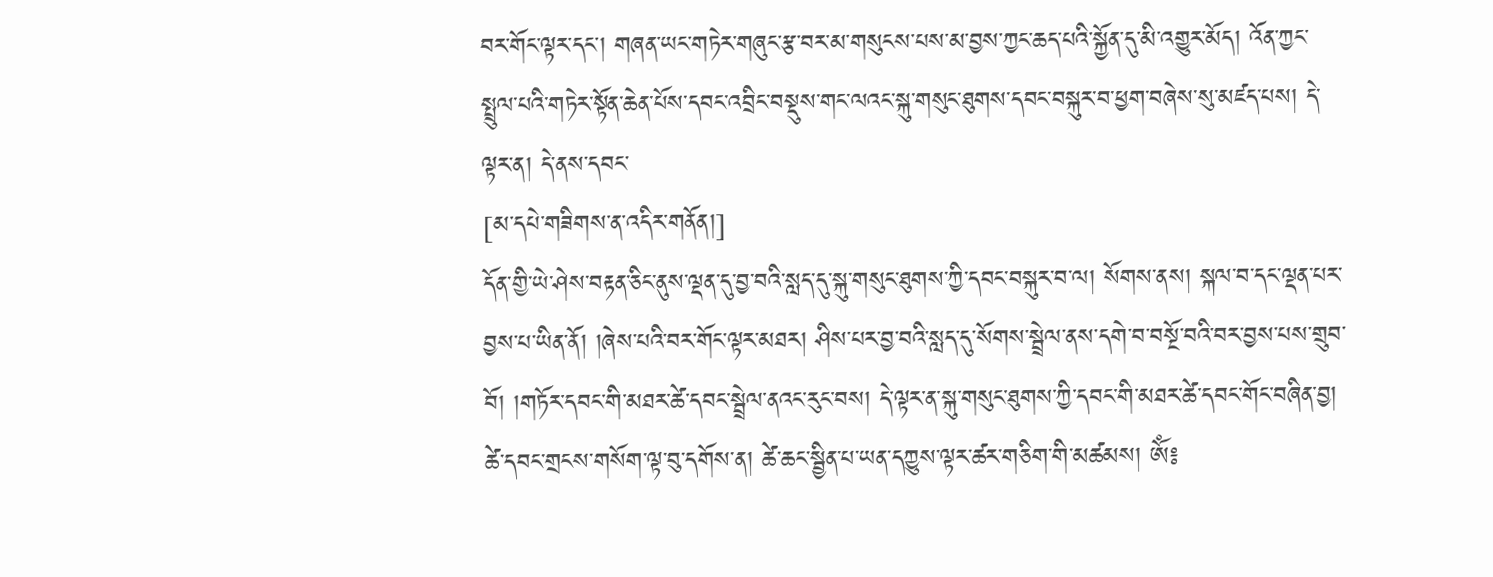བར་གོང་ལྟར་དང་། གཞན་ཡང་གཏེར་གཞུང་རྩ་བར་མ་གསུངས་པས་མ་བྱས་ཀྱང་ཆད་པའི་སྐྱོན་དུ་མི་འགྱུར་མོད། འོན་ཀྱང་སྤྲུལ་པའི་གཏེར་སྟོན་ཆེན་པོས་དབང་འབྲིང་བསྡུས་གང་ལའང་སྐུ་གསུང་ཐུགས་དབང་བསྐུར་བ་ཕྱག་བཞེས་སུ་མཛད་པས། དེ་ལྟར་ན། དེ་ནས་དབང་
[མ་དཔེ་གཟིགས་ན་འདིར་གནོན།]
དོན་གྱི་ཡེ་ཤེས་བརྟན་ཅིང་ནུས་ལྡན་དུ་བྱ་བའི་སླད་དུ་སྐུ་གསུང་ཐུགས་ཀྱི་དབང་བསྐུར་བ་ལ། སོགས་ནས། སྐལ་བ་དང་ལྡན་པར་བྱས་པ་ཡིན་ནོ། །ཞེས་པའི་བར་གོང་ལྟར་མཐར། ཤིས་པར་བྱ་བའི་སླད་དུ་སོགས་སྦྲེལ་ནས་དགེ་བ་བསྔོ་བའི་བར་བྱས་པས་གྲུབ་བོ། །གཏོར་དབང་གི་མཐར་ཚེ་དབང་སྦྲེལ་ནའང་རུང་བས། དེ་ལྟར་ན་སྐུ་གསུང་ཐུགས་ཀྱི་དབང་གི་མཐར་ཚེ་དབང་གོང་བཞིན་བྱ། ཚེ་དབང་གྲངས་གསོག་ལྟ་བུ་དགོས་ན། ཚེ་ཆང་སྦྱིན་པ་ཡན་དཀྱུས་ལྟར་ཚར་གཅིག་གི་མཚམས། ཨོཾ༔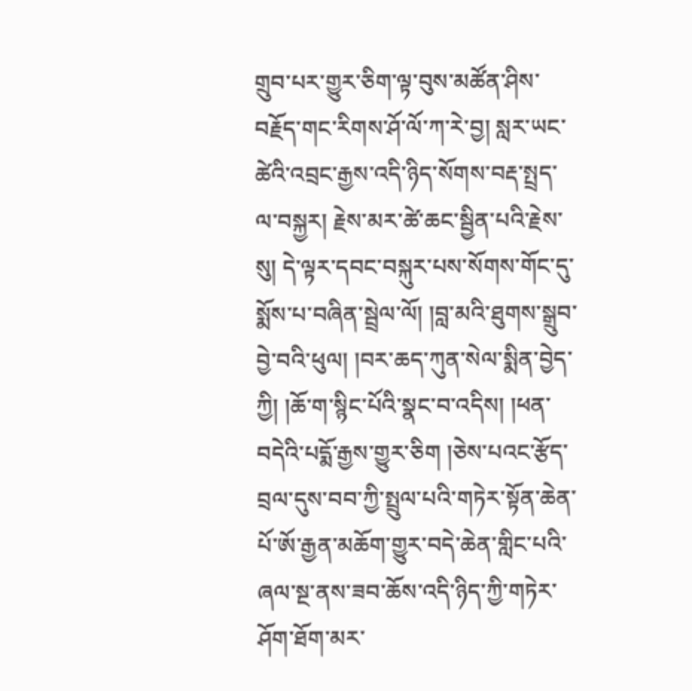གྲུབ་པར་གྱུར་ཅིག་ལྟ་བུས་མཚོན་ཤིས་བརྗོད་གང་རིགས་ཤོ་ལོ་ཀ་རེ་བྱ། སླར་ཡང་ཚེའི་འབྲང་རྒྱས་འདི་ཉིད་སོགས་བརྡ་སྤྲད་ལ་བསྐྱར། རྗེས་མར་ཚེ་ཆང་སྦྱིན་པའི་རྗེས་སུ། དེ་ལྟར་དབང་བསྐུར་པས་སོགས་གོང་དུ་སྨོས་པ་བཞིན་སྦྲེལ་ལོ། །བླ་མའི་ཐུགས་སྒྲུབ་བྱེ་བའི་ཕུལ། །བར་ཆད་ཀུན་སེལ་སྨིན་བྱེད་ཀྱི། །ཆོ་ག་སྙིང་པོའི་སྣང་བ་འདིས། །ཕན་བདེའི་པདྨོ་རྒྱས་གྱུར་ཅིག །ཅེས་པའང་རྩོད་བྲལ་དུས་བབ་ཀྱི་སྤྲུལ་པའི་གཏེར་སྟོན་ཆེན་པོ་ཨོ་རྒྱན་མཆོག་གྱུར་བདེ་ཆེན་གླིང་པའི་ཞལ་སྔ་ནས་ཟབ་ཆོས་འདི་ཉིད་ཀྱི་གཏེར་ཤོག་ཐོག་མར་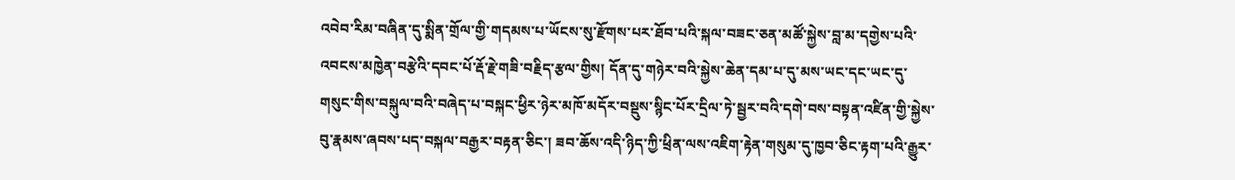འབེབ་རིམ་བཞིན་དུ་སྨིན་གྲོལ་གྱི་གདམས་པ་ཡོངས་སུ་རྫོགས་པར་ཐོབ་པའི་སྐལ་བཟང་ཅན་མཚོ་སྐྱེས་བླ་མ་དགྱེས་པའི་འབངས་མཁྱེན་བརྩེའི་དབང་པོ་རྡོ་རྗེ་གཟི་བརྗིད་རྩལ་གྱིས། དོན་དུ་གཉེར་བའི་སྐྱེས་ཆེན་དམ་པ་དུ་མས་ཡང་དང་ཡང་དུ་གསུང་གིས་བསྐུལ་བའི་བཞེད་པ་བསྐང་ཕྱིར་ཉེར་མཁོ་མདོར་བསྡུས་སྙིང་པོར་དྲིལ་ཏེ་སྦྱར་བའི་དགེ་བས་བསྟན་འཛིན་གྱི་སྐྱེས་བུ་རྣམས་ཞབས་པད་བསྐལ་བརྒྱར་བརྟན་ཅིང་། ཟབ་ཆོས་འདི་ཉིད་ཀྱི་ཕྲིན་ལས་འཇིག་རྟེན་གསུམ་དུ་ཁྱབ་ཅིང་རྟག་པའི་རྒྱུར་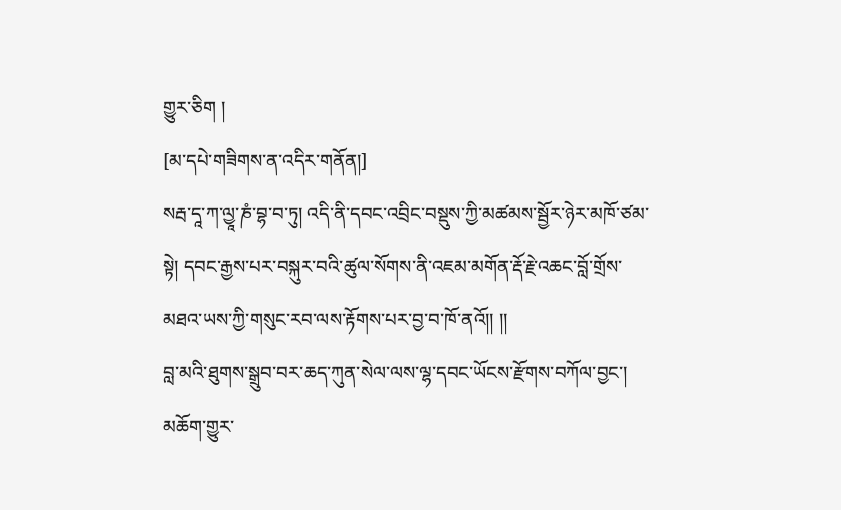གྱུར་ཅིག །
[མ་དཔེ་གཟིགས་ན་འདིར་གནོན།]
སརྦ་དཱ་ཀ་ལྱཱ་ཎཾ་བྷ་བ་ཏུ། འདི་ནི་དབང་འབྲིང་བསྡུས་ཀྱི་མཚམས་སྦྱོར་ཉེར་མཁོ་ཙམ་སྟེ། དབང་རྒྱས་པར་བསྐུར་བའི་ཚུལ་སོགས་ནི་འཇམ་མགོན་རྡོ་རྗེ་འཆང་བློ་གྲོས་མཐའ་ཡས་ཀྱི་གསུང་རབ་ལས་རྟོགས་པར་བྱ་བ་ཁོ་ནའོ།། །།
བླ་མའི་ཐུགས་སྒྲུབ་བར་ཆད་ཀུན་སེལ་ལས་ལྷ་དབང་ཡོངས་རྫོགས་བཀོལ་བྱང་། མཆོག་གྱུར་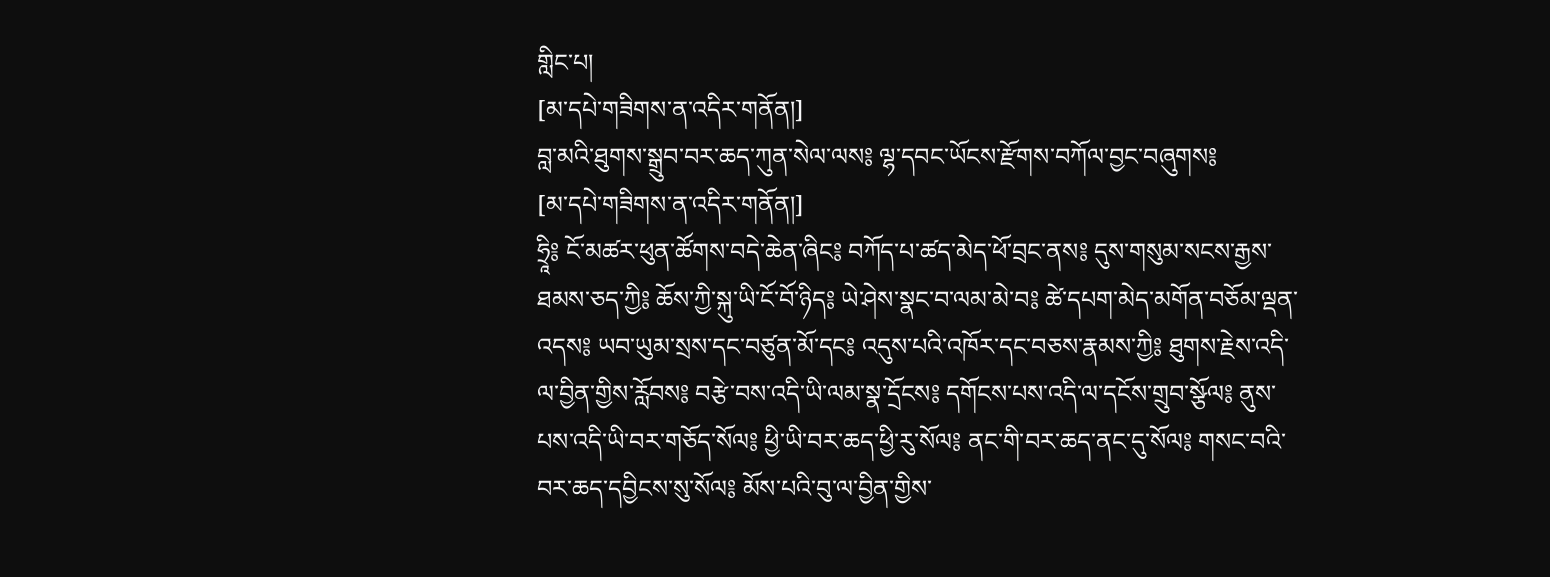གླིང་པ།
[མ་དཔེ་གཟིགས་ན་འདིར་གནོན།]
བླ་མའི་ཐུགས་སྒྲུབ་བར་ཆད་ཀུན་སེལ་ལས༔ ལྷ་དབང་ཡོངས་རྫོགས་བཀོལ་བྱང་བཞུགས༔
[མ་དཔེ་གཟིགས་ན་འདིར་གནོན།]
ཧྲཱི༔ ངོ་མཚར་ཕུན་ཚོགས་བདེ་ཆེན་ཞིང༔ བཀོད་པ་ཚད་མེད་ཕོ་བྲང་ནས༔ དུས་གསུམ་སངས་རྒྱས་ཐམས་ཅད་ཀྱི༔ ཆོས་ཀྱི་སྐུ་ཡི་ངོ་བོ་ཉིད༔ ཡེ་ཤེས་སྣང་བ་ལམ་མེ་བ༔ ཚེ་དཔག་མེད་མགོན་བཅོམ་ལྡན་འདས༔ ཡབ་ཡུམ་སྲས་དང་བཙུན་མོ་དང༔ འདུས་པའི་འཁོར་དང་བཅས་རྣམས་ཀྱི༔ ཐུགས་རྗེས་འདི་ལ་བྱིན་གྱིས་རློབས༔ བརྩེ་བས་འདི་ཡི་ལམ་སྣ་དྲོངས༔ དགོངས་པས་འདི་ལ་དངོས་གྲུབ་སྩོལ༔ ནུས་པས་འདི་ཡི་བར་གཅོད་སོལ༔ ཕྱི་ཡི་བར་ཆད་ཕྱི་རུ་སོལ༔ ནང་གི་བར་ཆད་ནང་དུ་སོལ༔ གསང་བའི་བར་ཆད་དབྱིངས་སུ་སོལ༔ མོས་པའི་བུ་ལ་བྱིན་གྱིས་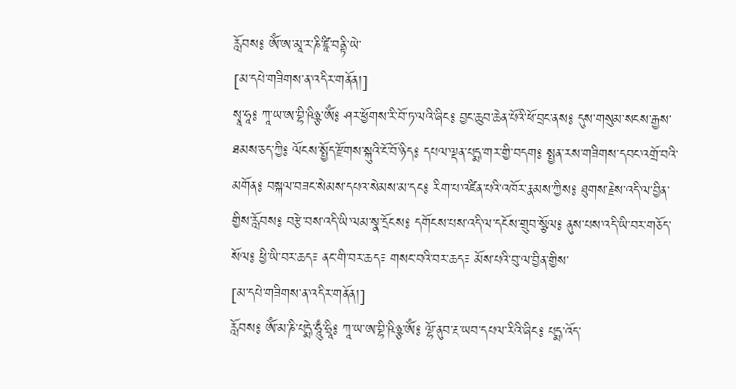རློབས༔ ཨོཾ་ཨ་མཱ་ར་ཎི་ཛཱི་བནྟི་ཡེ་
[མ་དཔེ་གཟིགས་ན་འདིར་གནོན།]
སྭཱ་ཧཱ༔ ཀཱ་ཡ་ཨ་བྷི་ཥིཉྩ་ཨོཾ༔ ཤར་ཕྱོགས་རི་བོ་ཏ་ལའི་ཞིང༔ བྱང་ཆུབ་ཆེན་པོའི་ཕོ་བྲང་ནས༔ དུས་གསུམ་སངས་རྒྱས་ཐམས་ཅད་ཀྱི༔ ལོངས་སྤྱོད་རྫོགས་སྐུའི་ངོ་བོ་ཉིད༔ དཔལ་ལྡན་པདྨ་གར་གྱི་བདག༔ སྤྱན་རས་གཟིགས་དབང་འགྲོ་བའི་མགོན༔ བསྐལ་བཟང་སེམས་དཔའ་སེམས་མ་དང༔ རིག་པ་འཛིན་པའི་འཁོར་རྣམས་ཀྱིས༔ ཐུགས་རྗེས་འདི་ལ་བྱིན་གྱིས་རློབས༔ བརྩེ་བས་འདི་ཡི་ལམ་སྣ་དྲོངས༔ དགོངས་པས་འདི་ལ་དངོས་གྲུབ་སྩོལ༔ ནུས་པས་འདི་ཡི་བར་གཅོད་སོལ༔ ཕྱི་ཡི་བར་ཆད༴ ནང་གི་བར་ཆད༴ གསང་བའི་བར་ཆད༴ མོས་པའི་བུ་ལ་བྱིན་གྱིས་
[མ་དཔེ་གཟིགས་ན་འདིར་གནོན།]
རློབས༔ ཨོཾ་མ་ཎི་པདྨེ་ཧཱུྃ་ཧྲཱི༔ ཀཱ་ཡ་ཨ་བྷི་ཥིཉྩ་ཨོཾ༔ ལྷོ་ནུབ་རྔ་ཡབ་དཔལ་རིའི་ཞིང༔ པདྨ་འོད་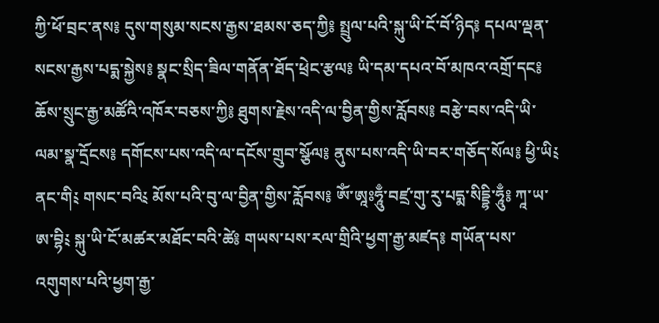ཀྱི་ཕོ་བྲང་ནས༔ དུས་གསུམ་སངས་རྒྱས་ཐམས་ཅད་ཀྱི༔ སྤྲུལ་པའི་སྐུ་ཡི་ངོ་བོ་ཉིད༔ དཔལ་ལྡན་སངས་རྒྱས་པདྨ་སྐྱེས༔ སྣང་སྲིད་ཟིལ་གནོན་ཐོད་ཕྲེང་རྩལ༔ ཡི་དམ་དཔའ་བོ་མཁའ་འགྲོ་དང༔ ཆོས་སྲུང་རྒྱ་མཚོའི་འཁོར་བཅས་ཀྱི༔ ཐུགས་རྗེས་འདི་ལ་བྱིན་གྱིས་རློབས༔ བརྩེ་བས་འདི་ཡི་ལམ་སྣ་དྲོངས༔ དགོངས་པས་འདི་ལ་དངོས་གྲུབ་སྩོལ༔ ནུས་པས་འདི་ཡི་བར་གཅོད་སོལ༔ ཕྱི་ཡི༴ ནང་གི༴ གསང་བའི༴ མོས་པའི་བུ་ལ་བྱིན་གྱིས་རློབས༔ ཨོཾ་ཨཱཿཧཱུྃ་བཛྲ་གུ་རུ་པདྨ་སིདྡྷི་ཧཱུྃ༔ ཀཱ་ཡ་ཨ་བྷི༴ སྐུ་ཡི་ངོ་མཚར་མཐོང་བའི་ཚེ༔ གཡས་པས་རལ་གྲིའི་ཕྱག་རྒྱ་མཛད༔ གཡོན་པས་འགུགས་པའི་ཕྱག་རྒྱ་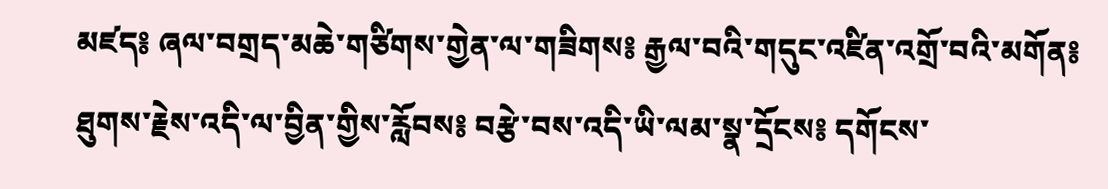མཛད༔ ཞལ་བགྲད་མཆེ་གཙིགས་གྱེན་ལ་གཟིགས༔ རྒྱལ་བའི་གདུང་འཛིན་འགྲོ་བའི་མགོན༔ ཐུགས་རྗེས་འདི་ལ་བྱིན་གྱིས་རློབས༔ བརྩེ་བས་འདི་ཡི་ལམ་སྣ་དྲོངས༔ དགོངས་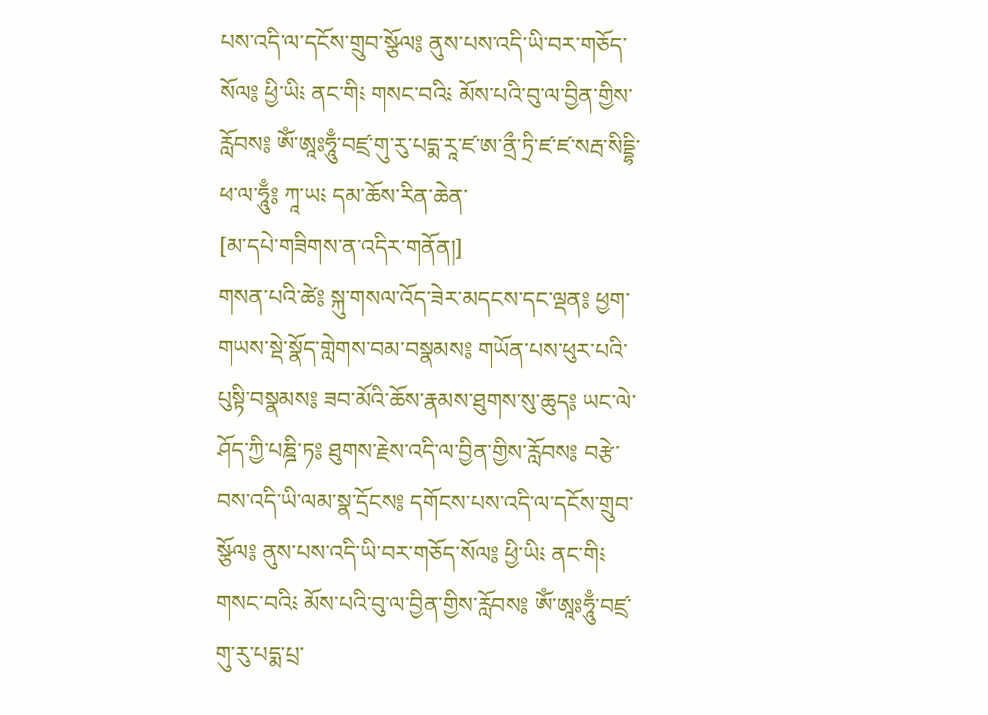པས་འདི་ལ་དངོས་གྲུབ་སྩོལ༔ ནུས་པས་འདི་ཡི་བར་གཅོད་སོལ༔ ཕྱི་ཡི༴ ནང་གི༴ གསང་བའི༴ མོས་པའི་བུ་ལ་བྱིན་གྱིས་རློབས༔ ཨོཾ་ཨཱཿཧཱུྃ་བཛྲ་གུ་རུ་པདྨ་རཱ་ཛ་ཨ་ནྲྀ་ཏྲི་ཛ་ཛ་སརྦ་སིདྡྷི་ཕ་ལ་ཧཱུྃ༔ ཀཱ་ཡ༴ དམ་ཆོས་རིན་ཆེན་
[མ་དཔེ་གཟིགས་ན་འདིར་གནོན།]
གསན་པའི་ཚེ༔ སྐུ་གསལ་འོད་ཟེར་མདངས་དང་ལྡན༔ ཕྱག་གཡས་སྡེ་སྣོད་གླེགས་བམ་བསྣམས༔ གཡོན་པས་ཕུར་པའི་པུསྟི་བསྣམས༔ ཟབ་མོའི་ཆོས་རྣམས་ཐུགས་སུ་ཆུད༔ ཡང་ལེ་ཤོད་ཀྱི་པཎྜི་ཏ༔ ཐུགས་རྗེས་འདི་ལ་བྱིན་གྱིས་རློབས༔ བརྩེ་བས་འདི་ཡི་ལམ་སྣ་དྲོངས༔ དགོངས་པས་འདི་ལ་དངོས་གྲུབ་སྩོལ༔ ནུས་པས་འདི་ཡི་བར་གཅོད་སོལ༔ ཕྱི་ཡི༴ ནང་གི༴ གསང་བའི༴ མོས་པའི་བུ་ལ་བྱིན་གྱིས་རློབས༔ ཨོཾ་ཨཱཿཧཱུྃ་བཛྲ་གུ་རུ་པདྨ་པྲ་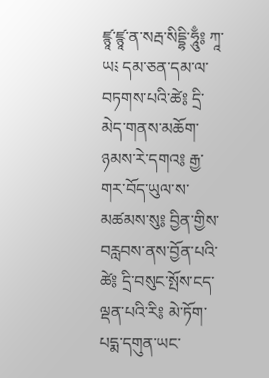ཛྙཱ་ཛྙཱ་ན་སརྦ་སིདྡྷི་ཧཱུྃ༔ ཀཱ་ཡ༴ དམ་ཅན་དམ་ལ་བཏགས་པའི་ཚེ༔ དྲི་མེད་གནས་མཆོག་ཉམས་རེ་དགའ༔ རྒྱ་གར་བོད་ཡུལ་ས་མཚམས་སུ༔ བྱིན་གྱིས་བརླབས་ནས་བྱོན་པའི་ཚེ༔ དྲི་བསུང་སྤོས་ངད་ལྡན་པའི་རི༔ མེ་ཏོག་པདྨ་དགུན་ཡང་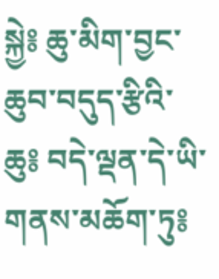སྐྱེ༔ ཆུ་མིག་བྱང་ཆུབ་བདུད་རྩིའི་ཆུ༔ བདེ་ལྡན་དེ་ཡི་གནས་མཆོག་ཏུ༔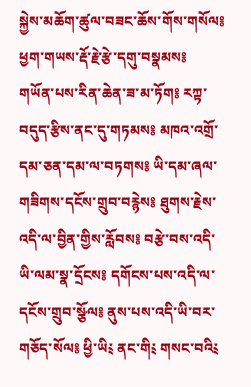སྐྱེས་མཆོག་ཚུལ་བཟང་ཆོས་གོས་གསོལ༔ ཕྱག་གཡས་རྡོ་རྗེ་རྩེ་དགུ་བསྣམས༔ གཡོན་པས་རིན་ཆེན་ཟ་མ་ཏོག༔ རཀྟ་བདུད་རྩིས་ནང་དུ་གཏམས༔ མཁའ་འགྲོ་དམ་ཅན་དམ་ལ་བཏགས༔ ཡི་དམ་ཞལ་གཟིགས་དངོས་གྲུབ་བརྙེས༔ ཐུགས་རྗེས་འདི་ལ་བྱིན་གྱིས་རློབས༔ བརྩེ་བས་འདི་ཡི་ལམ་སྣ་དྲོངས༔ དགོངས་པས་འདི་ལ་དངོས་གྲུབ་སྩོལ༔ ནུས་པས་འདི་ཡི་བར་གཅོད་སོལ༔ ཕྱི་ཡི༴ ནང་གི༴ གསང་བའི༴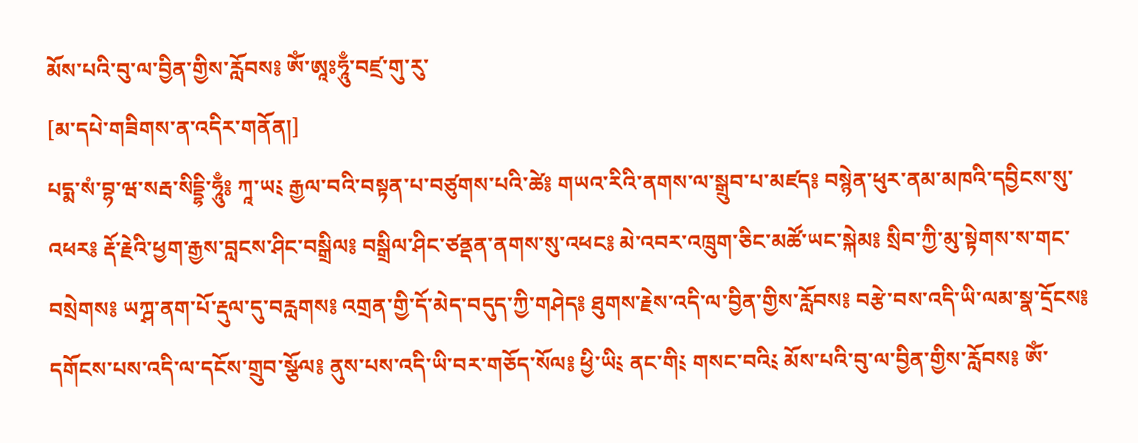མོས་པའི་བུ་ལ་བྱིན་གྱིས་རློབས༔ ཨོཾ་ཨཱཿཧཱུྃ་བཛྲ་གུ་རུ་
[མ་དཔེ་གཟིགས་ན་འདིར་གནོན།]
པདྨ་སཾ་བྷ་ཝ་སརྦ་སིདྡྷི་ཧཱུྃ༔ ཀཱ་ཡ༴ རྒྱལ་བའི་བསྟན་པ་བཙུགས་པའི་ཚེ༔ གཡའ་རིའི་ནགས་ལ་སྒྲུབ་པ་མཛད༔ བསྙེན་ཕུར་ནམ་མཁའི་དབྱིངས་སུ་འཕར༔ རྡོ་རྗེའི་ཕྱག་རྒྱས་བླངས་ཤིང་བསྒྲིལ༔ བསྒྲིལ་ཤིང་ཙནྡན་ནགས་སུ་འཕང༔ མེ་འབར་འཁྲུག་ཅིང་མཚོ་ཡང་སྐེམ༔ སྲིབ་ཀྱི་མུ་སྟེགས་ས་གང་བསྲེགས༔ ཡཀྴ་ནག་པོ་རྡུལ་དུ་བརླགས༔ འགྲན་གྱི་དོ་མེད་བདུད་ཀྱི་གཤེད༔ ཐུགས་རྗེས་འདི་ལ་བྱིན་གྱིས་རློབས༔ བརྩེ་བས་འདི་ཡི་ལམ་སྣ་དྲོངས༔ དགོངས་པས་འདི་ལ་དངོས་གྲུབ་སྩོལ༔ ནུས་པས་འདི་ཡི་བར་གཅོད་སོལ༔ ཕྱི་ཡི༴ ནང་གི༴ གསང་བའི༴ མོས་པའི་བུ་ལ་བྱིན་གྱིས་རློབས༔ ཨོཾ་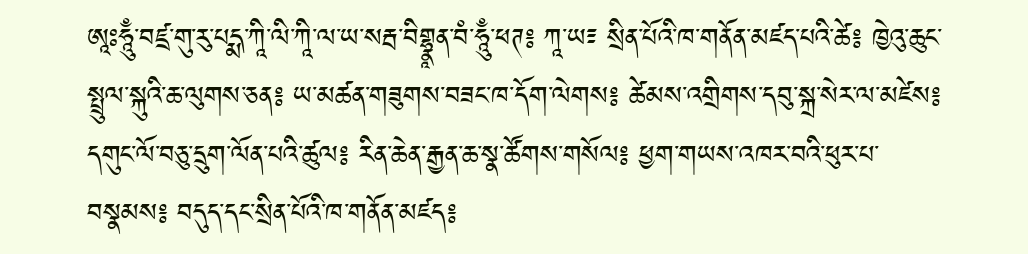ཨཱཿཧཱུྃ་བཛྲ་གུ་རུ་པདྨ་ཀཱི་ལི་ཀཱི་ལ་ཡ་སརྦ་བིགྷྣཱན་བཾ་ཧཱུྃ་ཕཊ༔ ཀཱ་ཡ༴ སྲིན་པོའི་ཁ་གནོན་མཛད་པའི་ཚེ༔ ཁྱེའུ་ཆུང་སྤྲུལ་སྐུའི་ཆ་ལུགས་ཅན༔ ཡ་མཚན་གཟུགས་བཟང་ཁ་དོག་ལེགས༔ ཚེམས་འགྲིགས་དབུ་སྐྲ་སེར་ལ་མཛེས༔ དགུང་ལོ་བཅུ་དྲུག་ལོན་པའི་ཚུལ༔ རིན་ཆེན་རྒྱན་ཆ་སྣ་ཚོགས་གསོལ༔ ཕྱག་གཡས་འཁར་བའི་ཕུར་པ་བསྣམས༔ བདུད་དང་སྲིན་པོའི་ཁ་གནོན་མཛད༔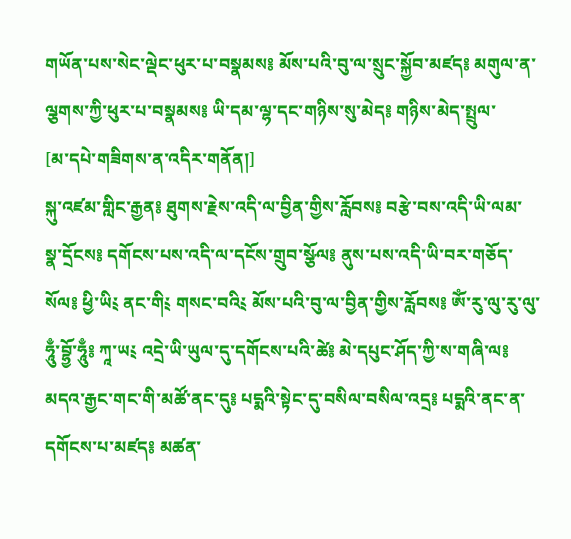གཡོན་པས་སེང་ལྡེང་ཕུར་པ་བསྣམས༔ མོས་པའི་བུ་ལ་སྲུང་སྐྱོབ་མཛད༔ མགུལ་ན་ལྕགས་ཀྱི་ཕུར་པ་བསྣམས༔ ཡི་དམ་ལྷ་དང་གཉིས་སུ་མེད༔ གཉིས་མེད་སྤྲུལ་
[མ་དཔེ་གཟིགས་ན་འདིར་གནོན།]
སྐུ་འཛམ་གླིང་རྒྱན༔ ཐུགས་རྗེས་འདི་ལ་བྱིན་གྱིས་རློབས༔ བརྩེ་བས་འདི་ཡི་ལམ་སྣ་དྲོངས༔ དགོངས་པས་འདི་ལ་དངོས་གྲུབ་སྩོལ༔ ནུས་པས་འདི་ཡི་བར་གཅོད་སོལ༔ ཕྱི་ཡི༴ ནང་གི༴ གསང་བའི༴ མོས་པའི་བུ་ལ་བྱིན་གྱིས་རློབས༔ ཨོཾ་རུ་ལུ་རུ་ལུ་ཧཱུྃ་བྷྱོ་ཧཱུྃ༔ ཀཱ་ཡ༴ འདྲེ་ཡི་ཡུལ་དུ་དགོངས་པའི་ཚེ༔ མེ་དཔུང་ཤོད་ཀྱི་ས་གཞི་ལ༔ མདའ་རྒྱང་གང་གི་མཚོ་ནང་དུ༔ པདྨའི་སྟེང་དུ་བསིལ་བསིལ་འདྲ༔ པདྨའི་ནང་ན་དགོངས་པ་མཛད༔ མཚན་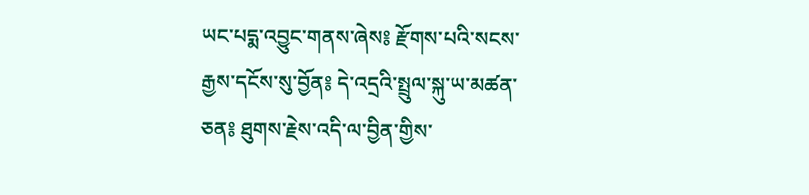ཡང་པདྨ་འབྱུང་གནས་ཞེས༔ རྫོགས་པའི་སངས་རྒྱས་དངོས་སུ་བྱོན༔ དེ་འདྲའི་སྤྲུལ་སྐུ་ཡ་མཚན་ཅན༔ ཐུགས་རྗེས་འདི་ལ་བྱིན་གྱིས་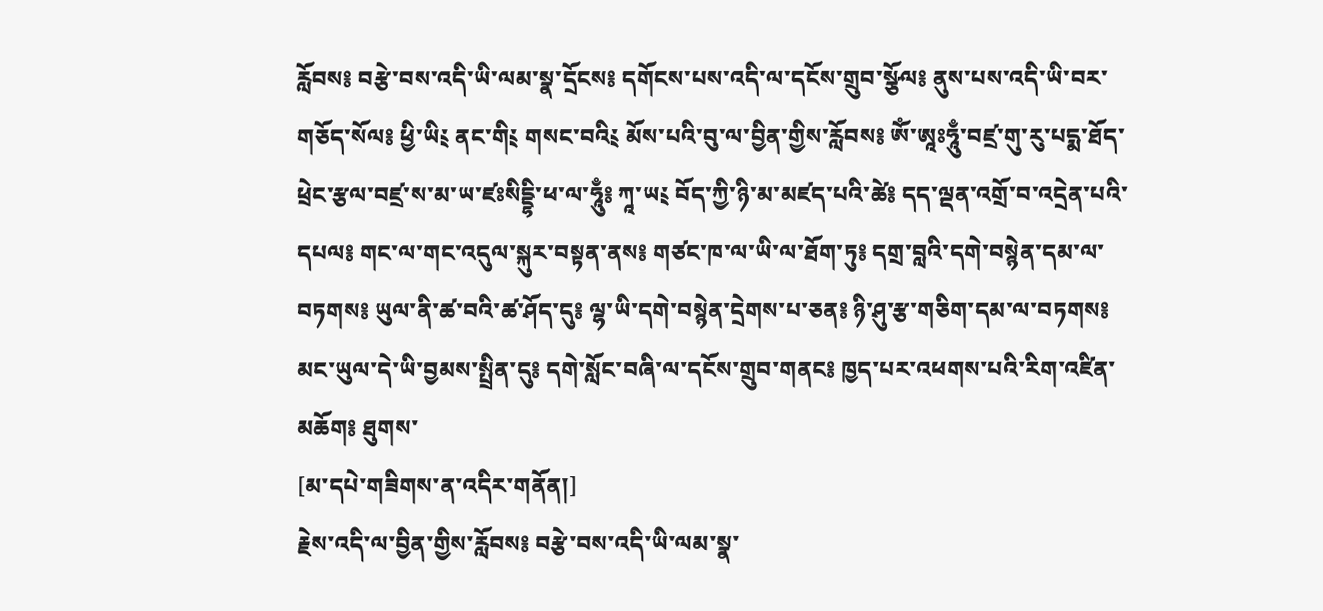རློབས༔ བརྩེ་བས་འདི་ཡི་ལམ་སྣ་དྲོངས༔ དགོངས་པས་འདི་ལ་དངོས་གྲུབ་སྩོལ༔ ནུས་པས་འདི་ཡི་བར་གཅོད་སོལ༔ ཕྱི་ཡི༴ ནང་གི༴ གསང་བའི༴ མོས་པའི་བུ་ལ་བྱིན་གྱིས་རློབས༔ ཨོཾ་ཨཱཿཧཱུྃ་བཛྲ་གུ་རུ་པདྨ་ཐོད་ཕྲེང་རྩལ་བཛྲ་ས་མ་ཡ་ཛཿསིདྡྷི་ཕ་ལ་ཧཱུྃ༔ ཀཱ་ཡ༴ བོད་ཀྱི་ཉི་མ་མཛད་པའི་ཚེ༔ དད་ལྡན་འགྲོ་བ་འདྲེན་པའི་དཔལ༔ གང་ལ་གང་འདུལ་སྐུར་བསྟན་ནས༔ གཙང་ཁ་ལ་ཡི་ལ་ཐོག་ཏུ༔ དགྲ་བླའི་དགེ་བསྙེན་དམ་ལ་བཏགས༔ ཡུལ་ནི་ཚ་བའི་ཚ་ཤོད་དུ༔ ལྷ་ཡི་དགེ་བསྙེན་དྲེགས་པ་ཅན༔ ཉི་ཤུ་རྩ་གཅིག་དམ་ལ་བཏགས༔ མང་ཡུལ་དེ་ཡི་བྱམས་སྤྲིན་དུ༔ དགེ་སློང་བཞི་ལ་དངོས་གྲུབ་གནང༔ ཁྱད་པར་འཕགས་པའི་རིག་འཛིན་མཆོག༔ ཐུགས་
[མ་དཔེ་གཟིགས་ན་འདིར་གནོན།]
རྗེས་འདི་ལ་བྱིན་གྱིས་རློབས༔ བརྩེ་བས་འདི་ཡི་ལམ་སྣ་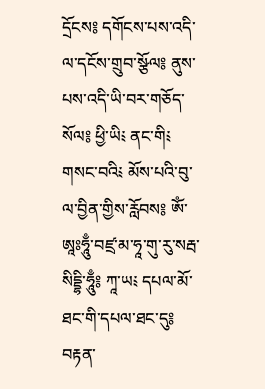དྲོངས༔ དགོངས་པས་འདི་ལ་དངོས་གྲུབ་སྩོལ༔ ནུས་པས་འདི་ཡི་བར་གཅོད་སོལ༔ ཕྱི་ཡི༴ ནང་གི༴ གསང་བའི༴ མོས་པའི་བུ་ལ་བྱིན་གྱིས་རློབས༔ ཨོཾ་ཨཱཿཧཱུྃ་བཛྲ་མ་ཧཱ་གུ་རུ་སརྦ་སིདྡྷི་ཧཱུྃ༔ ཀཱ་ཡ༴ དཔལ་མོ་ཐང་གི་དཔལ་ཐང་དུ༔ བརྟན་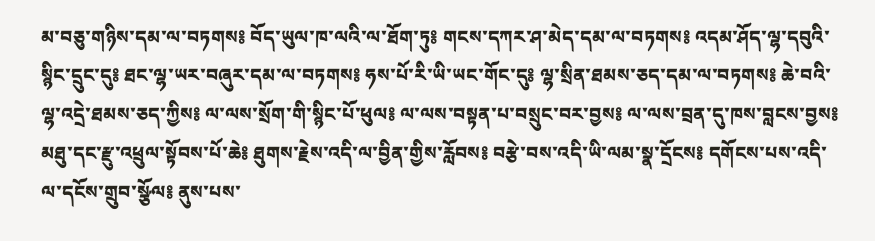མ་བཅུ་གཉིས་དམ་ལ་བཏགས༔ བོད་ཡུལ་ཁ་ལའི་ལ་ཐོག་ཏུ༔ གངས་དཀར་ཤ་མེད་དམ་ལ་བཏགས༔ འདམ་ཤོད་ལྷ་དབུའི་སྙིང་དྲུང་དུ༔ ཐང་ལྷ་ཡར་བཞུར་དམ་ལ་བཏགས༔ ཧས་པོ་རི་ཡི་ཡང་གོང་དུ༔ ལྷ་སྲིན་ཐམས་ཅད་དམ་ལ་བཏགས༔ ཆེ་བའི་ལྷ་འདྲེ་ཐམས་ཅད་ཀྱིས༔ ལ་ལས་སྲོག་གི་སྙིང་པོ་ཕུལ༔ ལ་ལས་བསྟན་པ་བསྲུང་བར་བྱས༔ ལ་ལས་བྲན་དུ་ཁས་བླངས་བྱས༔ མཐུ་དང་རྫུ་འཕྲུལ་སྟོབས་པོ་ཆེ༔ ཐུགས་རྗེས་འདི་ལ་བྱིན་གྱིས་རློབས༔ བརྩེ་བས་འདི་ཡི་ལམ་སྣ་དྲོངས༔ དགོངས་པས་འདི་ལ་དངོས་གྲུབ་སྩོལ༔ ནུས་པས་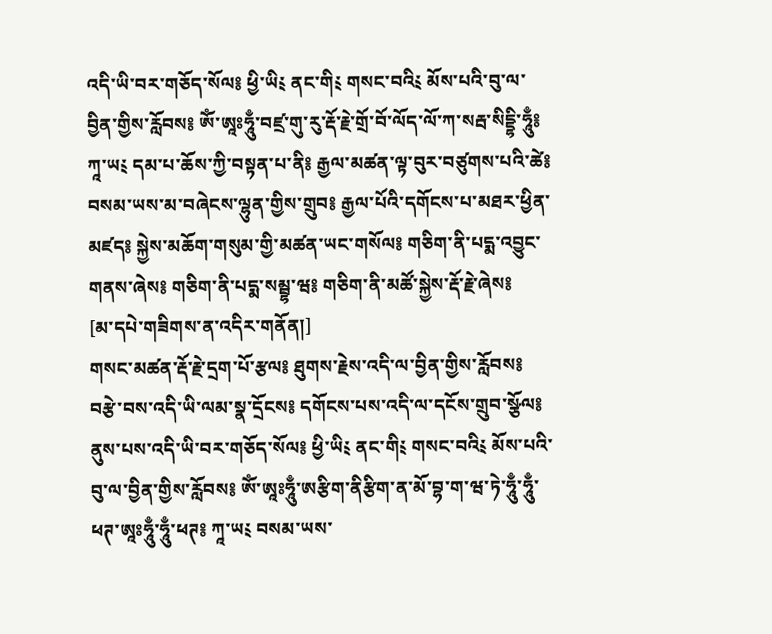འདི་ཡི་བར་གཅོད་སོལ༔ ཕྱི་ཡི༴ ནང་གི༴ གསང་བའི༴ མོས་པའི་བུ་ལ་བྱིན་གྱིས་རློབས༔ ཨོཾ་ཨཱཿཧཱུྃ་བཛྲ་གུ་རུ་རྡོ་རྗེ་གྲོ་བོ་ལོད་ལོ་ཀ་སརྦ་སིདྡྷི་ཧཱུྃ༔ ཀཱ་ཡ༴ དམ་པ་ཆོས་ཀྱི་བསྟན་པ་ནི༔ རྒྱལ་མཚན་ལྟ་བུར་བཙུགས་པའི་ཚེ༔ བསམ་ཡས་མ་བཞེངས་ལྷུན་གྱིས་གྲུབ༔ རྒྱལ་པོའི་དགོངས་པ་མཐར་ཕྱིན་མཛད༔ སྐྱེས་མཆོག་གསུམ་གྱི་མཚན་ཡང་གསོལ༔ གཅིག་ནི་པདྨ་འབྱུང་གནས་ཞེས༔ གཅིག་ནི་པདྨ་སམྦྷ་ཝ༔ གཅིག་ནི་མཚོ་སྐྱེས་རྡོ་རྗེ་ཞེས༔
[མ་དཔེ་གཟིགས་ན་འདིར་གནོན།]
གསང་མཚན་རྡོ་རྗེ་དྲག་པོ་རྩལ༔ ཐུགས་རྗེས་འདི་ལ་བྱིན་གྱིས་རློབས༔ བརྩེ་བས་འདི་ཡི་ལམ་སྣ་དྲོངས༔ དགོངས་པས་འདི་ལ་དངོས་གྲུབ་སྩོལ༔ ནུས་པས་འདི་ཡི་བར་གཅོད་སོལ༔ ཕྱི་ཡི༴ ནང་གི༴ གསང་བའི༴ མོས་པའི་བུ་ལ་བྱིན་གྱིས་རློབས༔ ཨོཾ་ཨཱཿཧཱུྃ་ཨརྩིག་ནིརྩིག་ན་མོ་བྷ་ག་ཝ་ཏེ་ཧཱུྃ་ཧཱུྃ་ཕཊ་ཨཱཿཧཱུྃ་ཧཱུྃ་ཕཊ༔ ཀཱ་ཡ༴ བསམ་ཡས་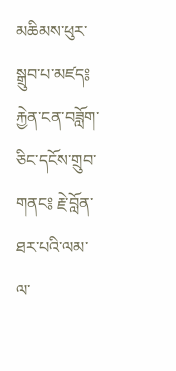མཆིམས་ཕུར་སྒྲུབ་པ་མཛད༔ རྐྱེན་ངན་བཟློག་ཅིང་དངོས་གྲུབ་གནང༔ རྗེ་བློན་ཐར་པའི་ལམ་ལ་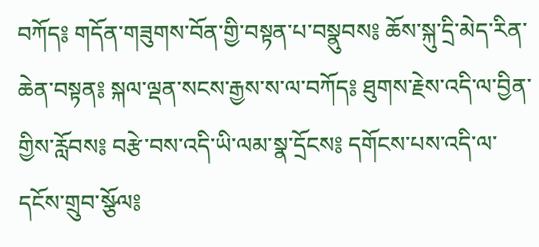བཀོད༔ གདོན་གཟུགས་བོན་གྱི་བསྟན་པ་བསྣུབས༔ ཆོས་སྐུ་དྲི་མེད་རིན་ཆེན་བསྟན༔ སྐལ་ལྡན་སངས་རྒྱས་ས་ལ་བཀོད༔ ཐུགས་རྗེས་འདི་ལ་བྱིན་གྱིས་རློབས༔ བརྩེ་བས་འདི་ཡི་ལམ་སྣ་དྲོངས༔ དགོངས་པས་འདི་ལ་དངོས་གྲུབ་སྩོལ༔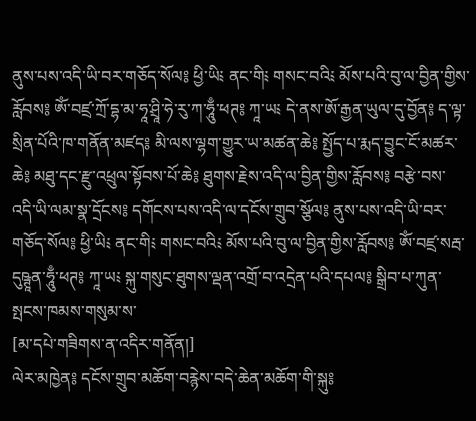ནུས་པས་འདི་ཡི་བར་གཅོད་སོལ༔ ཕྱི་ཡི༴ ནང་གི༴ གསང་བའི༴ མོས་པའི་བུ་ལ་བྱིན་གྱིས་རློབས༔ ཨོཾ་བཛྲ་ཀྲོ་དྷ་མ་ཧཱ་ཤྲཱི་ཧེ་རུ་ཀ་ཧཱུྃ་ཕཊ༔ ཀཱ་ཡ༴ དེ་ནས་ཨོ་རྒྱན་ཡུལ་དུ་བྱོན༔ ད་ལྟ་སྲིན་པོའི་ཁ་གནོན་མཛད༔ མི་ལས་ལྷག་གྱུར་ཡ་མཚན་ཆེ༔ སྤྱོད་པ་རྨད་བྱུང་ངོ་མཚར་ཆེ༔ མཐུ་དང་རྫུ་འཕྲུལ་སྟོབས་པོ་ཆེ༔ ཐུགས་རྗེས་འདི་ལ་བྱིན་གྱིས་རློབས༔ བརྩེ་བས་འདི་ཡི་ལམ་སྣ་དྲོངས༔ དགོངས་པས་འདི་ལ་དངོས་གྲུབ་སྩོལ༔ ནུས་པས་འདི་ཡི་བར་གཅོད་སོལ༔ ཕྱི་ཡི༴ ནང་གི༴ གསང་བའི༴ མོས་པའི་བུ་ལ་བྱིན་གྱིས་རློབས༔ ཨོཾ་བཛྲ་སརྦ་དུཥྚཱན་ཧཱུྃ་ཕཊ༔ ཀཱ་ཡ༴ སྐུ་གསུང་ཐུགས་ལྡན་འགྲོ་བ་འདྲེན་པའི་དཔལ༔ སྒྲིབ་པ་ཀུན་སྤངས་ཁམས་གསུམ་ས་
[མ་དཔེ་གཟིགས་ན་འདིར་གནོན།]
ལེར་མཁྱེན༔ དངོས་གྲུབ་མཆོག་བརྙེས་བདེ་ཆེན་མཆོག་གི་སྐུ༔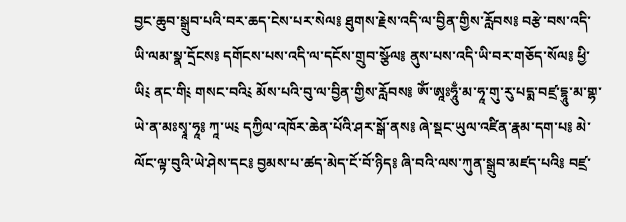བྱང་ཆུབ་སྒྲུབ་པའི་བར་ཆད་ངེས་པར་སེལ༔ ཐུགས་རྗེས་འདི་ལ་བྱིན་གྱིས་རློབས༔ བརྩེ་བས་འདི་ཡི་ལམ་སྣ་དྲོངས༔ དགོངས་པས་འདི་ལ་དངོས་གྲུབ་སྩོལ༔ ནུས་པས་འདི་ཡི་བར་གཅོད་སོལ༔ ཕྱི་ཡི༴ ནང་གི༴ གསང་བའི༴ མོས་པའི་བུ་ལ་བྱིན་གྱིས་རློབས༔ ཨོཾ་ཨཱཿཧཱུྃ་མ་ཧཱ་གུ་རུ་པདྨ་བཛྲ་དྷཱུ་མ་གྷ་ཡེ་ན་མཿསྭཱ་ཧཱ༔ ཀཱ་ཡ༴ དཀྱིལ་འཁོར་ཆེན་པོའི་ཤར་སྒོ་ནས༔ ཞེ་སྡང་ཡུལ་འཛིན་རྣམ་དག་པ༔ མེ་ལོང་ལྟ་བུའི་ཡེ་ཤེས་དང༔ བྱམས་པ་ཚད་མེད་ངོ་བོ་ཉིད༔ ཞི་བའི་ལས་ཀུན་སྒྲུབ་མཛད་པའི༔ བཛྲ་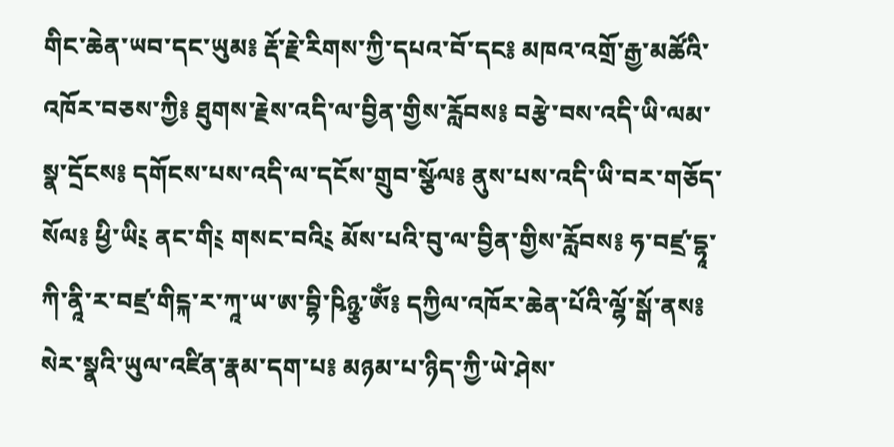གིང་ཆེན་ཡབ་དང་ཡུམ༔ རྡོ་རྗེ་རིགས་ཀྱི་དཔའ་བོ་དང༔ མཁའ་འགྲོ་རྒྱ་མཚོའི་འཁོར་བཅས་ཀྱི༔ ཐུགས་རྗེས་འདི་ལ་བྱིན་གྱིས་རློབས༔ བརྩེ་བས་འདི་ཡི་ལམ་སྣ་དྲོངས༔ དགོངས་པས་འདི་ལ་དངོས་གྲུབ་སྩོལ༔ ནུས་པས་འདི་ཡི་བར་གཅོད་སོལ༔ ཕྱི་ཡི༴ ནང་གི༴ གསང་བའི༴ མོས་པའི་བུ་ལ་བྱིན་གྱིས་རློབས༔ ཧ་བཛྲ་དྷཱ་ཀི་ནཱི་ར་བཛྲ་གིངྐ་ར་ཀཱ་ཡ་ཨ་བྷི་ཥིཉྩ་ཨོཾ༔ དཀྱིལ་འཁོར་ཆེན་པོའི་ལྷོ་སྒོ་ནས༔ སེར་སྣའི་ཡུལ་འཛིན་རྣམ་དག་པ༔ མཉམ་པ་ཉིད་ཀྱི་ཡེ་ཤེས་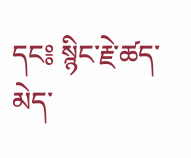དང༔ སྙིང་རྗེ་ཚད་མེད་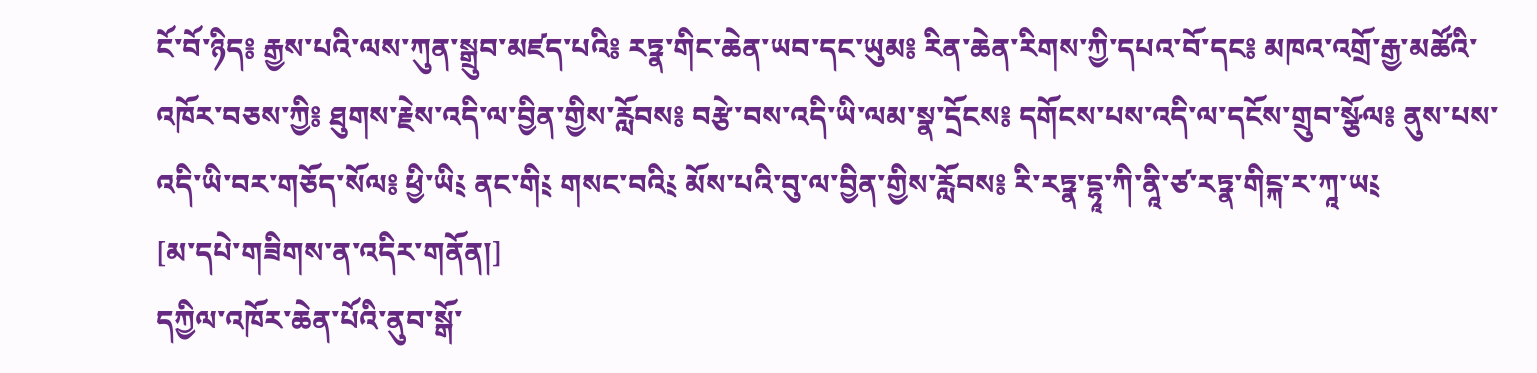ངོ་བོ་ཉིད༔ རྒྱས་པའི་ལས་ཀུན་སྒྲུབ་མཛད་པའི༔ རཏྣ་གིང་ཆེན་ཡབ་དང་ཡུམ༔ རིན་ཆེན་རིགས་ཀྱི་དཔའ་བོ་དང༔ མཁའ་འགྲོ་རྒྱ་མཚོའི་འཁོར་བཅས་ཀྱི༔ ཐུགས་རྗེས་འདི་ལ་བྱིན་གྱིས་རློབས༔ བརྩེ་བས་འདི་ཡི་ལམ་སྣ་དྲོངས༔ དགོངས་པས་འདི་ལ་དངོས་གྲུབ་སྩོལ༔ ནུས་པས་འདི་ཡི་བར་གཅོད་སོལ༔ ཕྱི་ཡི༴ ནང་གི༴ གསང་བའི༴ མོས་པའི་བུ་ལ་བྱིན་གྱིས་རློབས༔ རི་རཏྣ་དྷཱ་ཀི་ནཱི་ཙ་རཏྣ་གིངྐ་ར་ཀཱ་ཡ༴
[མ་དཔེ་གཟིགས་ན་འདིར་གནོན།]
དཀྱིལ་འཁོར་ཆེན་པོའི་ནུབ་སྒོ་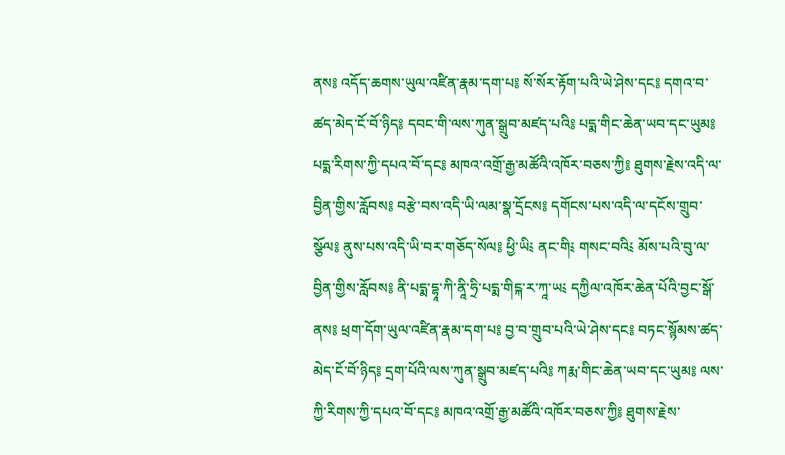ནས༔ འདོད་ཆགས་ཡུལ་འཛིན་རྣམ་དག་པ༔ སོ་སོར་རྟོག་པའི་ཡེ་ཤེས་དང༔ དགའ་བ་ཚད་མེད་ངོ་བོ་ཉིད༔ དབང་གི་ལས་ཀུན་སྒྲུབ་མཛད་པའི༔ པདྨ་གིང་ཆེན་ཡབ་དང་ཡུམ༔ པདྨ་རིགས་ཀྱི་དཔའ་བོ་དང༔ མཁའ་འགྲོ་རྒྱ་མཚོའི་འཁོར་བཅས་ཀྱི༔ ཐུགས་རྗེས་འདི་ལ་བྱིན་གྱིས་རློབས༔ བརྩེ་བས་འདི་ཡི་ལམ་སྣ་དྲོངས༔ དགོངས་པས་འདི་ལ་དངོས་གྲུབ་སྩོལ༔ ནུས་པས་འདི་ཡི་བར་གཅོད་སོལ༔ ཕྱི་ཡི༴ ནང་གི༴ གསང་བའི༴ མོས་པའི་བུ་ལ་བྱིན་གྱིས་རློབས༔ ནི་པདྨ་དྷཱ་ཀི་ནཱི་ཧྲི་པདྨ་གིངྐ་ར་ཀཱ་ཡ༴ དཀྱིལ་འཁོར་ཆེན་པོའི་བྱང་སྒོ་ནས༔ ཕྲག་དོག་ཡུལ་འཛིན་རྣམ་དག་པ༔ བྱ་བ་གྲུབ་པའི་ཡེ་ཤེས་དང༔ བཏང་སྙོམས་ཚད་མེད་ངོ་བོ་ཉིད༔ དྲག་པོའི་ལས་ཀུན་སྒྲུབ་མཛད་པའི༔ ཀརྨ་གིང་ཆེན་ཡབ་དང་ཡུམ༔ ལས་ཀྱི་རིགས་ཀྱི་དཔའ་བོ་དང༔ མཁའ་འགྲོ་རྒྱ་མཚོའི་འཁོར་བཅས་ཀྱི༔ ཐུགས་རྗེས་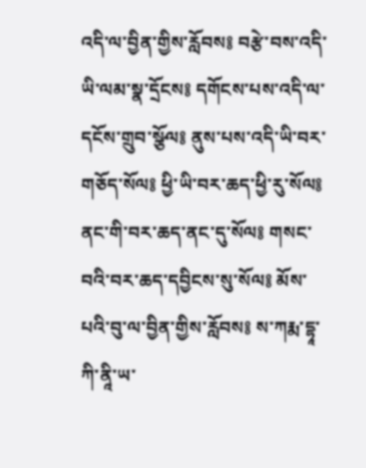འདི་ལ་བྱིན་གྱིས་རློབས༔ བརྩེ་བས་འདི་ཡི་ལམ་སྣ་དྲོངས༔ དགོངས་པས་འདི་ལ་དངོས་གྲུབ་སྩོལ༔ ནུས་པས་འདི་ཡི་བར་གཅོད་སོལ༔ ཕྱི་ཡི་བར་ཆད་ཕྱི་རུ་སོལ༔ ནང་གི་བར་ཆད་ནང་དུ་སོལ༔ གསང་བའི་བར་ཆད་དབྱིངས་སུ་སོལ༔ མོས་པའི་བུ་ལ་བྱིན་གྱིས་རློབས༔ ས་ཀརྨ་དྷཱ་ཀི་ནཱི་ཡ་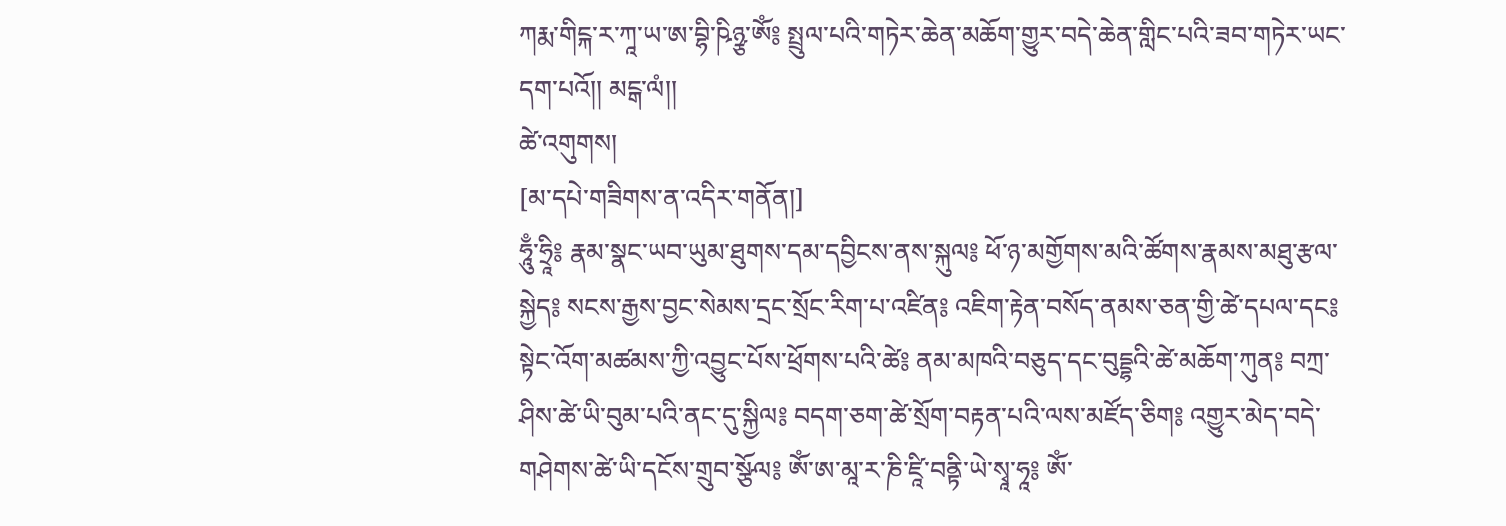ཀརྨ་གིངྐ་ར་ཀཱ་ཡ་ཨ་བྷི་ཥིཉྩ་ཨོཾ༔ སྤྲུལ་པའི་གཏེར་ཆེན་མཆོག་གྱུར་བདེ་ཆེན་གླིང་པའི་ཟབ་གཏེར་ཡང་དག་པའོ།། མངྒ་ལཾ།།
ཚེ་འགུགས།
[མ་དཔེ་གཟིགས་ན་འདིར་གནོན།]
ཧཱུྃ་ཧྲཱི༔ རྣམ་སྣང་ཡབ་ཡུམ་ཐུགས་དམ་དབྱིངས་ནས་སྐུལ༔ ཕོ་ཉ་མགྱོགས་མའི་ཚོགས་རྣམས་མཐུ་རྩལ་སྐྱེད༔ སངས་རྒྱས་བྱང་སེམས་དྲང་སྲོང་རིག་པ་འཛིན༔ འཇིག་རྟེན་བསོད་ནམས་ཅན་གྱི་ཚེ་དཔལ་དང༔ སྟེང་འོག་མཚམས་ཀྱི་འབྱུང་པོས་ཕྲོགས་པའི་ཚེ༔ ནམ་མཁའི་བཅུད་དང་བུདྡྷའི་ཚེ་མཆོག་ཀུན༔ བཀྲ་ཤིས་ཚེ་ཡི་བུམ་པའི་ནང་དུ་སྐྱིལ༔ བདག་ཅག་ཚེ་སྲོག་བརྟན་པའི་ལས་མཛོད་ཅིག༔ འགྱུར་མེད་བདེ་གཤེགས་ཚེ་ཡི་དངོས་གྲུབ་སྩོལ༔ ཨོཾ་ཨ་མཱ་ར་ཎི་ཛཱི་བནྟི་ཡེ་སྭཱ་ཧཱ༔ ཨོཾ་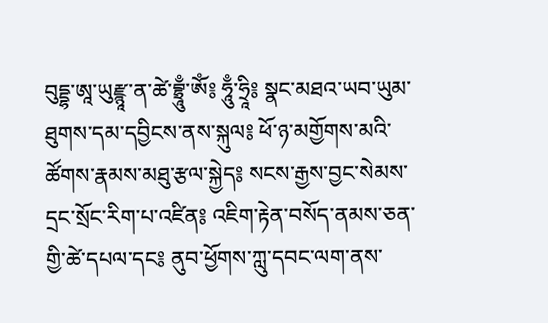བུདྡྷ་ཨཱ་ཡུརྫྙཱ་ན་ཚེ་བྷྲཱུྃ་ཨོཾ༔ ཧཱུྃ་ཧྲཱི༔ སྣང་མཐའ་ཡབ་ཡུམ་ཐུགས་དམ་དབྱིངས་ནས་སྐུལ༔ ཕོ་ཉ་མགྱོགས་མའི་ཚོགས་རྣམས་མཐུ་རྩལ་སྐྱེད༔ སངས་རྒྱས་བྱང་སེམས་དྲང་སྲོང་རིག་པ་འཛིན༔ འཇིག་རྟེན་བསོད་ནམས་ཅན་གྱི་ཚེ་དཔལ་དང༔ ནུབ་ཕྱོགས་ཀླུ་དབང་ལག་ནས་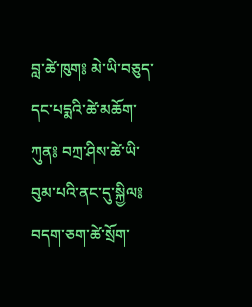བླ་ཚེ་ཁུག༔ མེ་ཡི་བཅུད་དང་པདྨའི་ཚེ་མཆོག་ཀུན༔ བཀྲ་ཤིས་ཚེ་ཡི་བུམ་པའི་ནང་དུ་སྐྱིལ༔ བདག་ཅག་ཚེ་སྲོག་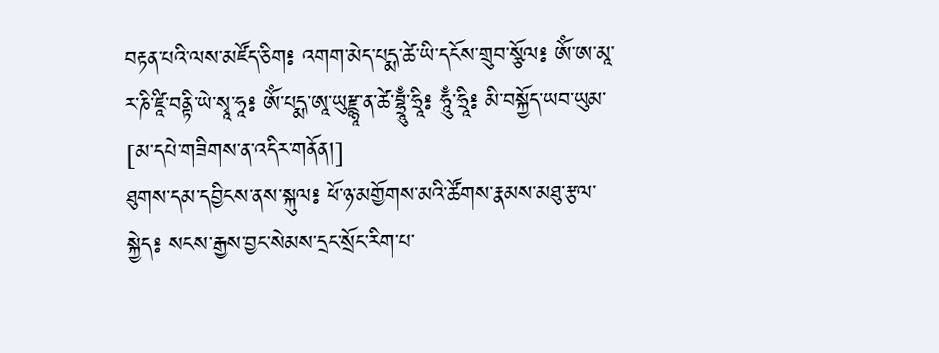བརྟན་པའི་ལས་མཛོད་ཅིག༔ འགག་མེད་པདྨ་ཚེ་ཡི་དངོས་གྲུབ་སྩོལ༔ ཨོཾ་ཨ་མཱ་ར་ཎི་ཛཱི་བནྟི་ཡེ་སྭཱ་ཧཱ༔ ཨོཾ་པདྨ་ཨཱ་ཡུརྫྙཱ་ན་ཚེ་བྷྲཱུྃ་ཧྲཱི༔ ཧཱུྃ་ཧྲཱི༔ མི་བསྐྱོད་ཡབ་ཡུམ་
[མ་དཔེ་གཟིགས་ན་འདིར་གནོན།]
ཐུགས་དམ་དབྱིངས་ནས་སྐུལ༔ ཕོ་ཉ་མགྱོགས་མའི་ཚོགས་རྣམས་མཐུ་རྩལ་སྐྱེད༔ སངས་རྒྱས་བྱང་སེམས་དྲང་སྲོང་རིག་པ་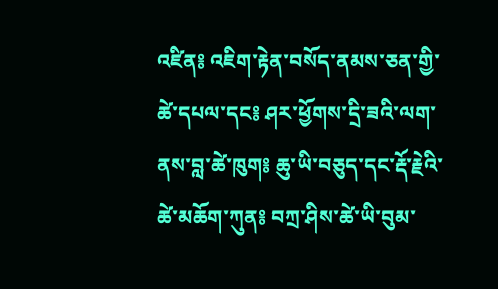འཛིན༔ འཇིག་རྟེན་བསོད་ནམས་ཅན་གྱི་ཚེ་དཔལ་དང༔ ཤར་ཕྱོགས་དྲི་ཟའི་ལག་ནས་བླ་ཚེ་ཁུག༔ ཆུ་ཡི་བཅུད་དང་རྡོ་རྗེའི་ཚེ་མཆོག་ཀུན༔ བཀྲ་ཤིས་ཚེ་ཡི་བུམ་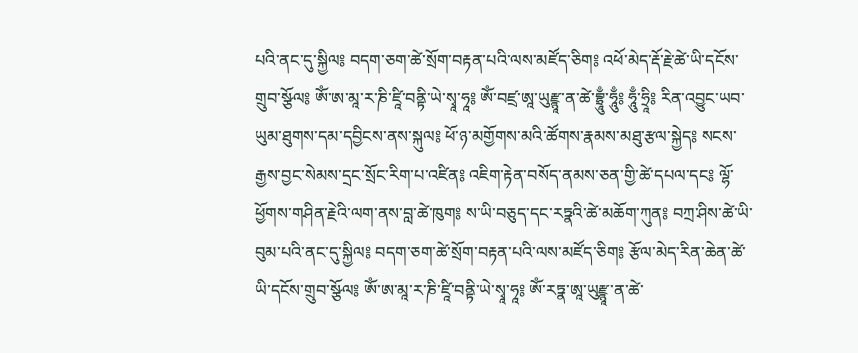པའི་ནང་དུ་སྐྱིལ༔ བདག་ཅག་ཚེ་སྲོག་བརྟན་པའི་ལས་མཛོད་ཅིག༔ འཕོ་མེད་རྡོ་རྗེ་ཚེ་ཡི་དངོས་གྲུབ་སྩོལ༔ ཨོཾ་ཨ་མཱ་ར་ཎི་ཛཱི་བནྟི་ཡེ་སྭཱ་ཧཱ༔ ཨོཾ་བཛྲ་ཨཱ་ཡུརྫྙཱ་ན་ཚེ་བྷྲཱུྃ་ཧཱུྃ༔ ཧཱུྃ་ཧྲཱི༔ རིན་འབྱུང་ཡབ་ཡུམ་ཐུགས་དམ་དབྱིངས་ནས་སྐུལ༔ ཕོ་ཉ་མགྱོགས་མའི་ཚོགས་རྣམས་མཐུ་རྩལ་སྐྱེད༔ སངས་རྒྱས་བྱང་སེམས་དྲང་སྲོང་རིག་པ་འཛིན༔ འཇིག་རྟེན་བསོད་ནམས་ཅན་གྱི་ཚེ་དཔལ་དང༔ ལྷོ་ཕྱོགས་གཤིན་རྗེའི་ལག་ནས་བླ་ཚེ་ཁུག༔ ས་ཡི་བཅུད་དང་རཏྣའི་ཚེ་མཆོག་ཀུན༔ བཀྲ་ཤིས་ཚེ་ཡི་བུམ་པའི་ནང་དུ་སྐྱིལ༔ བདག་ཅག་ཚེ་སྲོག་བརྟན་པའི་ལས་མཛོད་ཅིག༔ རྩོལ་མེད་རིན་ཆེན་ཚེ་ཡི་དངོས་གྲུབ་སྩོལ༔ ཨོཾ་ཨ་མཱ་ར་ཎི་ཛཱི་བནྟི་ཡེ་སྭཱ་ཧཱ༔ ཨོཾ་རཏྣ་ཨཱ་ཡུརྫྙཱ་ན་ཚེ་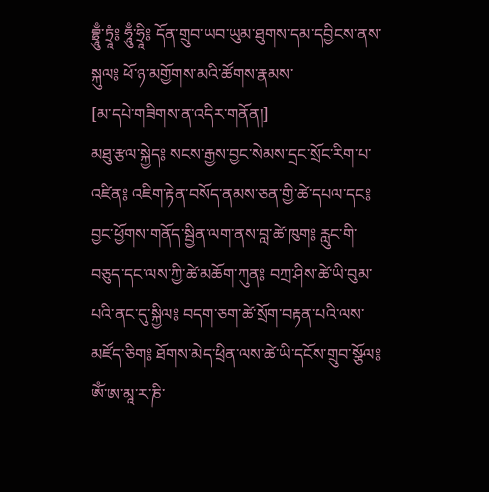བྷྲཱུྃ་ཏྲཱཾ༔ ཧཱུྃ་ཧྲཱི༔ དོན་གྲུབ་ཡབ་ཡུམ་ཐུགས་དམ་དབྱིངས་ནས་སྐུལ༔ ཕོ་ཉ་མགྱོགས་མའི་ཚོགས་རྣམས་
[མ་དཔེ་གཟིགས་ན་འདིར་གནོན།]
མཐུ་རྩལ་སྐྱེད༔ སངས་རྒྱས་བྱང་སེམས་དྲང་སྲོང་རིག་པ་འཛིན༔ འཇིག་རྟེན་བསོད་ནམས་ཅན་གྱི་ཚེ་དཔལ་དང༔ བྱང་ཕྱོགས་གནོད་སྦྱིན་ལག་ནས་བླ་ཚེ་ཁུག༔ རླུང་གི་བཅུད་དང་ལས་ཀྱི་ཚེ་མཆོག་ཀུན༔ བཀྲ་ཤིས་ཚེ་ཡི་བུམ་པའི་ནང་དུ་སྐྱིལ༔ བདག་ཅག་ཚེ་སྲོག་བརྟན་པའི་ལས་མཛོད་ཅིག༔ ཐོགས་མེད་ཕྲིན་ལས་ཚེ་ཡི་དངོས་གྲུབ་སྩོལ༔ ཨོཾ་ཨ་མཱ་ར་ཎི་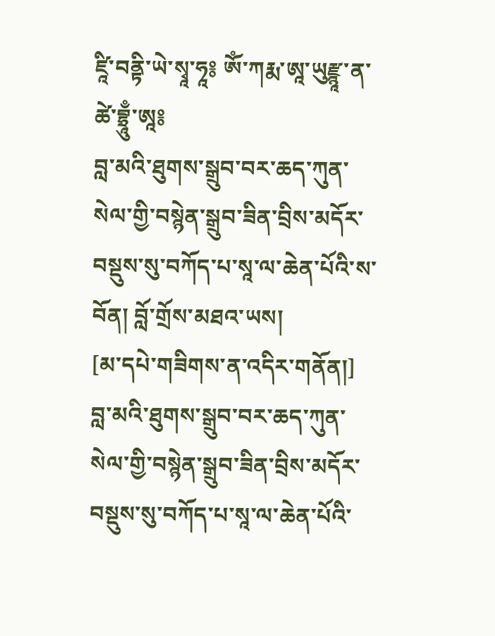ཛཱི་བནྟི་ཡེ་སྭཱ་ཧཱ༔ ཨོཾ་ཀརྨ་ཨཱ་ཡུརྫྙཱ་ན་ཚེ་བྷྲཱུྃ་ཨཱ༔
བླ་མའི་ཐུགས་སྒྲུབ་བར་ཆད་ཀུན་སེལ་གྱི་བསྙེན་སྒྲུབ་ཟིན་བྲིས་མདོར་བསྡུས་སུ་བཀོད་པ་སཱ་ལ་ཆེན་པོའི་ས་བོན། བློ་གྲོས་མཐའ་ཡས།
[མ་དཔེ་གཟིགས་ན་འདིར་གནོན།]
བླ་མའི་ཐུགས་སྒྲུབ་བར་ཆད་ཀུན་སེལ་གྱི་བསྙེན་སྒྲུབ་ཟིན་བྲིས་མདོར་བསྡུས་སུ་བཀོད་པ་སཱ་ལ་ཆེན་པོའི་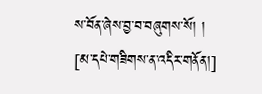ས་བོན་ཞེས་བྱ་བ་བཞུགས་སོ། །
[མ་དཔེ་གཟིགས་ན་འདིར་གནོན།]